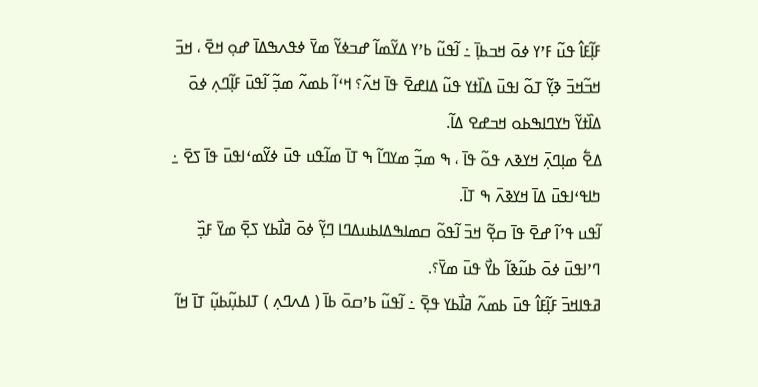ߓߊ߲߬ߓߊ߮ ߟߎ߬ ߓߴߌ ߦߋ߫ ߞߏߕߊ߲߫ ߸ ߊ߬ߟߎ߬ ߕߴߌ ߡߌ߬ߘߊ߬ ߝߏߦߌ߬ ߘߌ߫ ߦߟߍߒߡߊ߫ ߝߋ߲ ߞߐ߫ ، ߞߏ߫ ߞߏ߬ߞߏ߫ ߢߌ߲߬ ߠߋ߬ ߊߟߎ߫ ߡߊ߰ߙߌ ߟߎ߬ ߡߊߝߐ߫ ߟߊ߫ ߞߍ߬؟ ߞߵߊ߬ ߕߘߍ߬ ߘߏ߲߬ ߊ߬ߟߎ߫ ߓߊ߲߬ߣߍ߲ ߦߋ߫ ߡߊ߰ߙߌ߬ ߤߌߣߊߒߕߋ ߞߏߝߐ ߡߊ߬.
ߡߐ߱ ߘߊ߲ߣߍ߲߫ ߞߌߢߍ ߟߋ߬ ߟߊ߫ ، ߒ ߘߏ߲߬ ߘߌߣߊ߬ ߒ ߠߊ߫ ߘߊ߬ߟߎ ߟߎ߫ ߦߌ߬ߘߵߊߟߎ߫ ߟߊ߫ ߖߐ߫ ߸ ߤߊߟߵߊߟߎ߫ ߡߊ߫ ߞߌߢߍ߫ ߒ ߠߊ߫.
ߊ߬ߟߎ ߟߴߊ߬ ߝߐ߫ ߟߊ߫ ߛߐ߲߬ ߞߏ߫ ߊ߬ߟߋ߬ ߛߘߊߒߡߊߕߎߡߣߊ ߣߌ߲߬ ߦߋ߫ ߥߊ߯ߕߌ ߖߐ߲߫ ߘߌ߫ ߓߏ߲߰ ߣߴߊߟߎ߫ ߦߋ߫ ߕߎ߬ߢߊ߬ ߕߌ߯ ߟߎ߫ ߘߌ߫؟.
ߥߟߊߞߏ߫ ߓߊ߲߬ߓߊ߮ ߟߎ߫ ߕߘߍ߬ ߥߊ߯ߕߌ ߟߐ߲߫ ߸ ߊ߬ߟߎ߬ ߕߴߛߋ߫ ߕߊ߫ ( ߡߍߣߍ߲ ) ߠߊߕߎ߲߬ߕߎ߲߬ ߠߊ߫ ߞߊ߬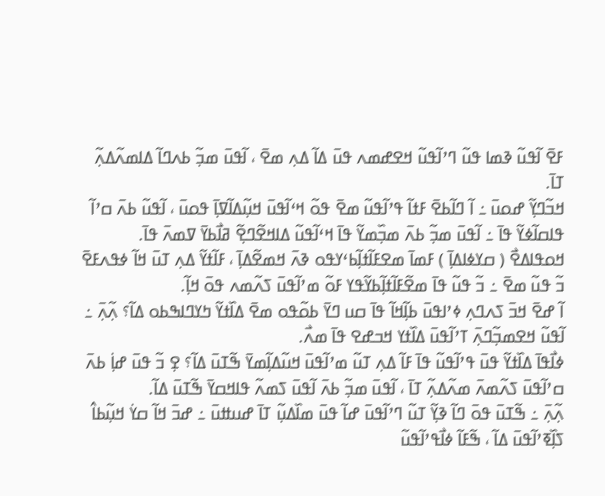ߓߐ߫ ߊ߬ߟߎ߬ ߢߘߊ ߟߎ߬ ߣߴߊ߬ߟߎ߬ ߞߐߝߘߍ ߟߎ߫ ߡߊ߬ ߡߍ߲ ߘߐ߫ ، ߊ߬ߟߎ߫ ߘߏ߲߬ ߕߍߣߊ߬ ߡߊߘߍ߬ߡߍ߲߬ ߠߊ߫.
ߞߏ߬ߣߌ߲߬ ߝߋߎ߫ ߸ ߊ߬ ߣߊ߬ߕߐ߫ ߓߙߊ߬ ߟߴߊ߬ߟߎ߬ ߘߐ߫ ߟߋ߬ ߞߵߊ߬ߟߎ߫ ߞߎ߲߬ߡߊ߬ߜߊ߲߫ ߟߋߎ߫ ، ߊ߬ߟߎ߬ ߕߍ߫ ߛߴߊ߬ ߟߊߛߊ߬ߦߌ߬ ߟߊ߫ ߸ ߊ߬ߟߎ߫ ߘߏ߲߬ ߕߍ߫ ߘߏ߲߰ߘߌ߬ ߟߊ߫ ߞߵߊ߬ߟߎ߬ ߡߊߞߐ߬ߣߐ߲߬ ߥߊ߯ߕߌ߫ ߜߘߍ߫ ߟߊ߫.
ߞߋߟߊߡߐ߯ ( ߛߌߦߊߡߊ߲߫ ) ߓߘߊ߫ ߘߐߓߊ߬ߙߊ߲߬ߕߵߌߟߋ ߢߍ߫ ߞߘߐ߬ߡߊ߲߫ ، ߓߊ߬ߙߌ߬ ߡߍ߲ ߠߎ߫ ߞߊ߬ ߦߟߍߓߐ߫ ߏ߬ ߟߎ߬ ߘߐ߫ ߸ ߏ߬ ߟߎ߬ ߟߊ߫ ߘߐ߬ߓߊ߬ߙߊ߲߬ߕߌ߬ߟߌ ߓߋ߬ ߘߴߊ߬ߟߎ߫ ߖߍ߬ߘߍ ߟߋ߫ ߞߊ߲߬.
ߊ߬ ߝߐ߫ ߞߏ߫ ߖߍߣߍ߲ ߦߴߊߟߎ߫ ߕߊ߲߬ߞߊ߬ ߟߊ߫ ߛߎ ߣߌ߫ ߕߋ߬ߟߋ ߘߐ߫ ߡߊ߰ߙߌ߬ ߤߌߣߊߒߕߋ ߡߊ߬؟ ߍ߲߬ߍ߲߫ ߸ ߊ߬ߟߎ߬ ߞߐߘߏ߲߬ߣߍ߲߫ ߠߴߊ߬ߟߎ߫ ߡߊ߰ߙߌ ߞߏߝߐ ߟߊ߫ ߘߍ߯.
ߦߊ߯ߟߊ߫ ߡߊ߰ߙߌ߬ ߟߎ߫ ߟߴߊ߬ߟߎ߬ ߟߊ߫ ߓߊ߬ ߡߍ߲ ߠߎ߬ ߘߴߊ߬ߟߎ߫ ߞߎ߬ߡߊ߲߬ߘߌ߫ ߒ߬ߠߎ߫ ߡߊ߬؟ ߐ߲ ߏ߬ ߟߎ߫ ߝߊ߲߭ ߕߍ߫ ߛߴߊ߬ߟߎ߫ ߖߍ߬ߘߍ߫ ߘߍ߬ߡߍ߲߬ ߠߊ߫ ، ߊ߬ߟߎ߫ ߘߏ߲߬ ߕߍ߫ ߊ߬ߟߎ߫ ߖߘߍ߬ ߟߊߞߛߌ߫ ߒ߬ߠߎ߫ ߡߊ߬.
ߍ߲߬ߍ߲߫ ߸ ߒ߬ߠߎ߫ ߟߋ߫ ߣߊ߬ ߢߌ߲߬ ߠߎ߬ ߣߴߊ߬ߟߎ߫ ߝߊ߬ ߟߎ߫ ߘߊ߰ߡߎ߲߬ ߠߊ߫ ߝߎߚߎ߫ ߸ ߝߏ߫ ߞߊ߬ ߛߌ߭ ߞߎ߲߬ߕߊ߮ ߖߊ߲߰ߧߴߊ߬ߟߎ߫ ߡߊ߬ ، ߒ߬ߓߊ߬ ߦߊ߯ߟߴߊ߬ߟߎ߬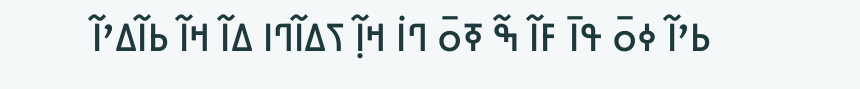ߕߴߊ߬ ߦߋ߫ ߟߊ߫ ߓߊ߬ ߒ߬ ߧߋ߫ ߣߊ߭ ߞߊ߲߬ ߖߡߊ߬ߣߊ ߡߊ߬ ߞߊ߬ ߕߊ߬ߡߴߊ߬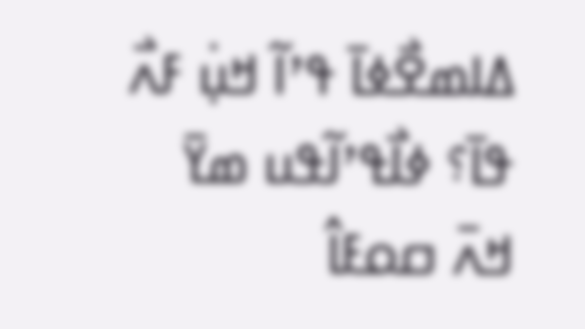ߡߊߘߐ߯ߦߊ߫ ߟߴߊ߬ ߞߎ߲߭ ߓߍ߯ ߟߊ߫؟ ߦߊ߯ߟߴߊ߬ߟߎ ߘߌ߫ ߞߍ߫ ߛߋߓߊ߮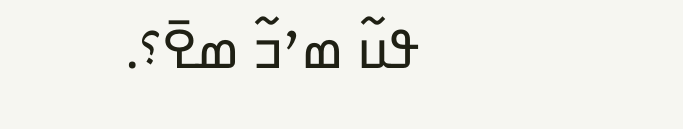ߟߎ߬ ߘߴߏ߬ ߘߐ߫؟.